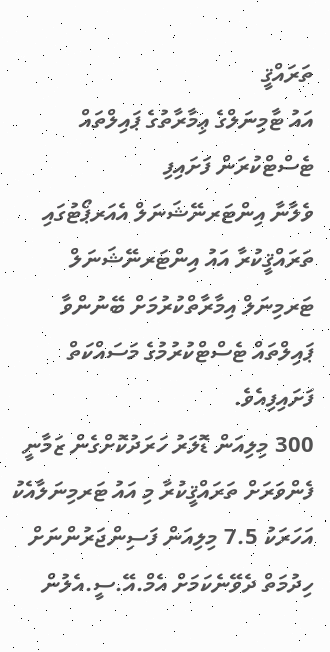ތަރައްޤީ
އައު ޓާމިނަލްގެ ޢިމާރާތުގެ ޕައިލްތައް ޓެސްޓްކުރަން ފަށައިފި
ވެލާނާ އިންޓަރނޭޝަނަލް އެއަރޕޯޓުގައި ތަރައްޤީކުރާ އައު އިންޓަރނޭޝަނަލް ޓަރމިނަލް އިމާރާތްކުރުމަށް ބޭނުންވާ ޕައިލްތައް ޓެސްޓްކުރުމުގެ މަސައްކަތް ފަށައިފިއެވެ.
300 މިލިއަން ޑޮލަރު ހަރަދުކޮށްގެން ޒަމާނީ ފެންވަރަށް ތަރައްޤީކުރާ މި އައު ޓަރމިނަލާއެކު އަހަރަކު 7.5 މިލިއަން ފަސިންޖަރުންނަށް ހިދުމަތް ދެވޭނެކަމަށް އެމް.އޭ.ސީ.އެލުން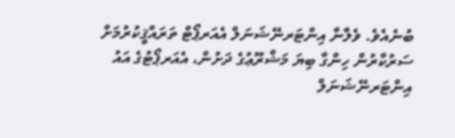ބުނެއެވެ. ވެލާނާ އިންޓަރނޭޝަނަލް އެއަރޕޯޓް ތަރައްޤީކުރުމަށް ސަރުކާރުން ހިންގާ ބިޔަ މަޝްރޫޢުގެ ދަށުން، އެއަރޕޯޓުގެ އައު އިންޓަރނޭޝަނަލް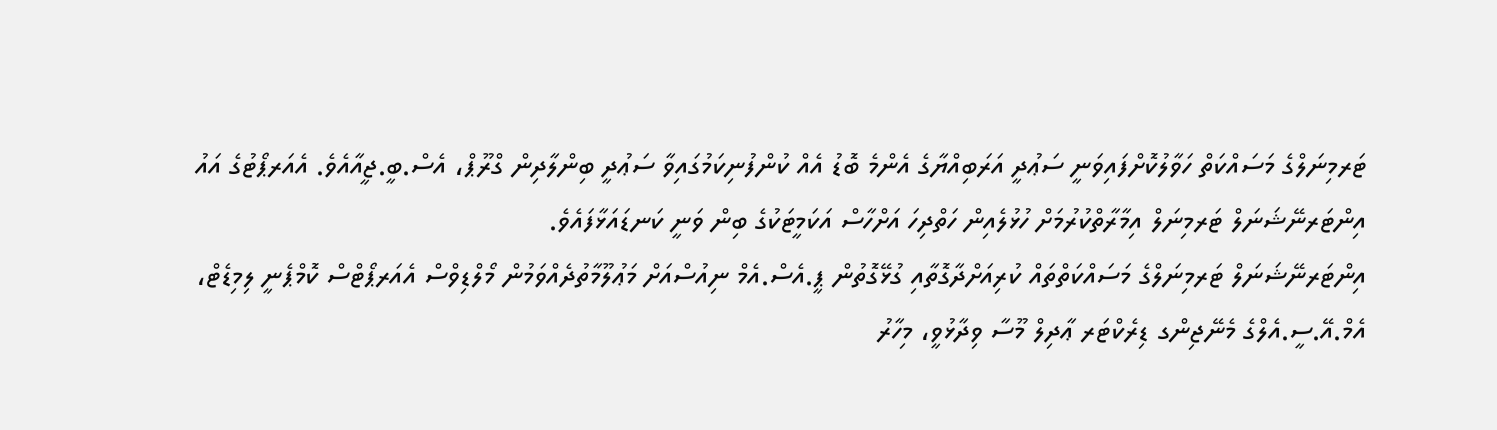ޓަރމިނަލްގެ މަސައްކަތް ހަވާލުކޮށްފައިވަނީ ސަޢުދީ އަރަބިއްޔާގެ އެންމެ ބޮޑު އެއް ކުންފުނިކަމުގައިވާ ސަޢުދީ ބިންލާދިން ގްރޫޕް، އެސް.ބީ.ޖީއާއެވެ. އެއަރޕޯޓުގެ އައު އިންޓަރނޭޝަނަލް ޓަރމިނަލް އިމާރާތްކުރުމަށް ހުޅުލެއިން ހަތްދިހަ އަށްހާސް އަކަމީޓަކުގެ ބިން ވަނީ ކަނޑައަޅާފައެވެ.
އިންޓަރނޭޝަނަލް ޓަރމިނަލްގެ މަސައްކަތްތައް ކުރިއަށްދާގޮތާއި ގުޅޭގޮތުން ޕީ.އެސް.އެމް ނިއުސްއަށް މަޢުލޫމާތުދެއްވަމުން މޯލްޑިވްސް އެއަރޕޯޓްސް ކޮމްޕެނީ ލިމިޑެޓް، އެމް.އޭ.ސީ.އެލްގެ މެނޭޖިންގ ޑިރެކްޓަރ ޢާދިލް މޫސާ ވިދާޅުވީ، މިހާރު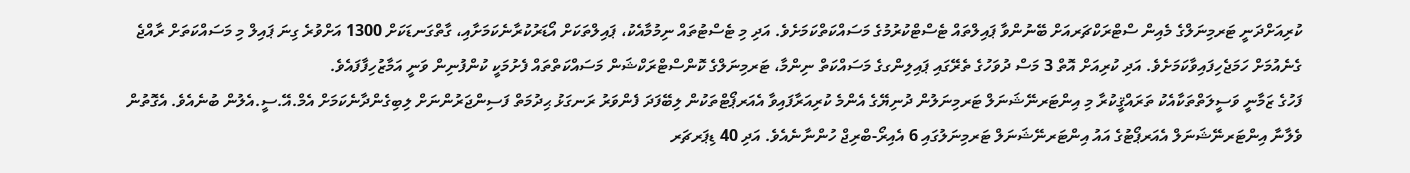ކުރިއަށްދަނީ ޓަރމިނަލްގެ މެއިން ސްޓްރަކްޗަރއަށް ބޭނުންވާ ޕައިލްތައް ޓެސްޓްކުރުމުގެ މަސައްކަތްކަމަށެވެ. އަދި މި ޓެސްޓުތައް ނިމުމާއެކު، ޕައިލްތަކަށް އޯޑަރުކުރާނެކަމަށާއި، ގާތްގަނޑަކަށް 1300 އަށްވުރެ ގިނަ ޕައިލް މި މަސައްކަތަށް ރާއްޖެ ގެނެއުމަށް ހަމަޖެހިފައިވާކަމަށެވެ. އަދި ކުރިއަށް އޮތް 3 މަސް ދުވަހުގެ ތެރޭގައި ޕައިލިންގގެ މަސައްކަތް ނިންމާ، ޓަރމިނަލްގެ ކޮންސްޓްރަކްޝަން މަސައްކަތްތައް ފެށުމަކީ ކުންފުނިން ވަނީ އަމާޒުހިފާފައެވެ.
ފަހުގެ ޒަމާނީ ވަސީލަތްތަކާއެކު ތަރައްޤީކުރާ މި އިންޓަރނޭޝަނަލް ޓަރމިނަލުން ދުނިޔޭގެ އެންމެ ކުރިއަރާފައިވާ އެއަރޕޯޓްތަކުން ލިބޭފަދަ ފެންވަރު ރަނގަޅު ޙިދުމަތް ފަސިންޖަރުންނަށް ލިބިގެންދާނެކަމަށް އެމް.އޭ.ސީ.އެލުން ބުނެއެވެ. އެގޮތުން ވެލާނާ އިންޓަރނޭޝަނަލް އެއަރޕޯޓުގެ އައު އިންޓަރނޭޝަނަލް ޓަރމިނަލުގައި 6 އެއިރޯ-ބްރިޖް ހުންނާނެއެވެ. އަދި 40 ޑިޕަރޗަރ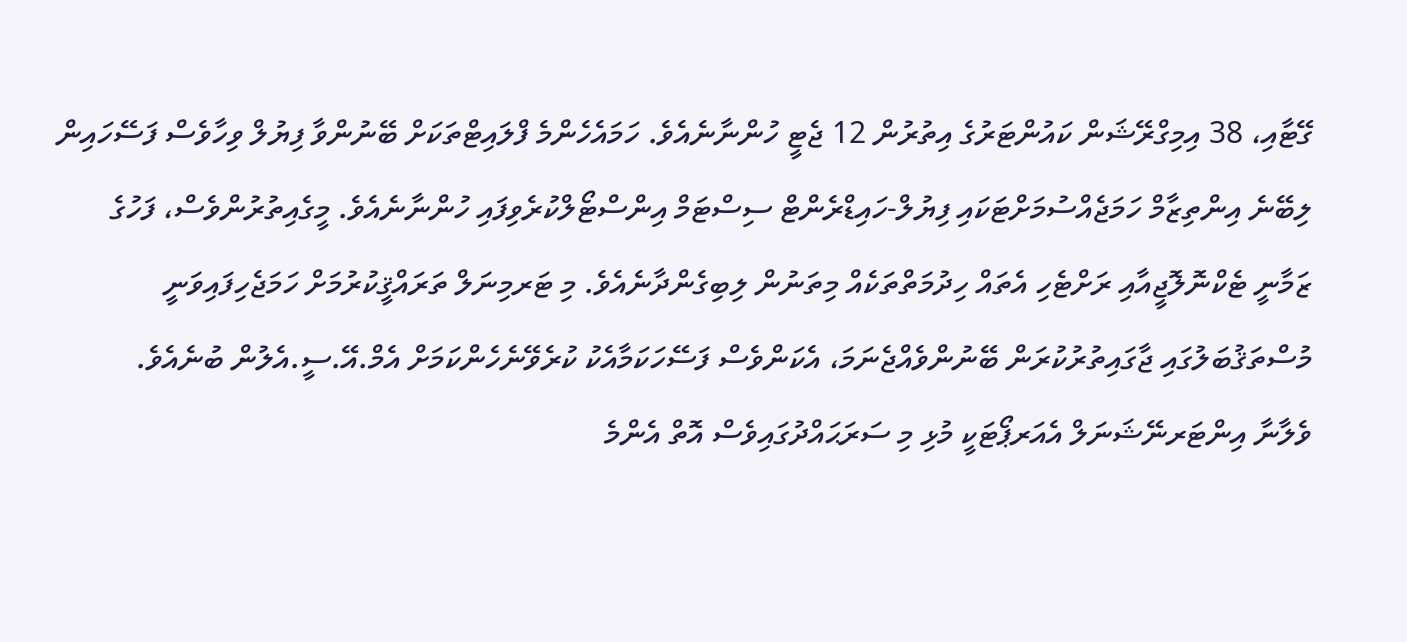ގޭޓާއި، 38 އިމިގްރޭޝަން ކައުންޓަރުގެ އިތުރުން 12 ޖެޓީ ހުންނާނެއެވެ. ހަމައެހެންމެ ފްލައިޓްތަކަށް ބޭނުންވާ ފިޔުލް ވިހާވެސް ފަސޭހައިން ލިބޭނެ އިންތިޒާމް ހަމަޖެއްސުމަށްޓަކައި ފިޔުލް-ހައިޑްރެންޓް ސިސްޓަމް އިންސްޓޯލްކުރެވިފައި ހުންނާނެއެވެ. މީގެއިތުރުންވެސް، ފަހުގެ ޒަމާނީ ޓެކްނޮލޮޖީއާއި ރަށްޓެހި އެތައް ހިދުމަތްތަކެއް މިތަނުން ލިބިގެންދާނެއެވެ. މި ޓަރމިނަލް ތަރައްޤީކުރުމަށް ހަމަޖެހިފައިވަނީ މުސްތަޤުބަލުގައި ޖާގައިތުރުކުރަން ބޭނުންވެއްޖެނަމަ، އެކަންވެސް ފަސޭހަކަމާއެކު ކުރެވޭނެހެންކަމަށް އެމް.އޭ.ސީ.އެލުން ބުނެއެވެ.
ވެލާނާ އިންޓަރނޭޝަނަލް އެއަރޕޯޓަކީ މުޅި މި ސަރަޙައްދުގައިވެސް އޮތް އެންމެ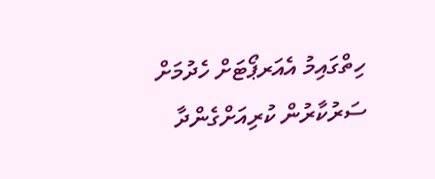ހިތްގައިމު އެއަރޕޯޓަށް ހެދުމަށް ސަރުކާރުން ކުރިއަށްގެންދާ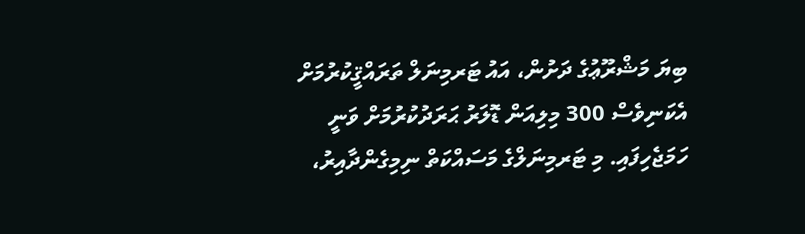ބިޔަ މަޝްރޫޢުގެ ދަށުން، އައު ޓަރމިނަލް ތަރައްޤީކުރުމަށް އެކަނިވެސް 300 މިލިއަން ޑޮލަރު ޙަރަދުކުރުމަށް ވަނީ ހަމަޖެހިފައި. މި ޓަރމިނަލްގެ މަސައްކަތް ނިމިގެންދާއިރު،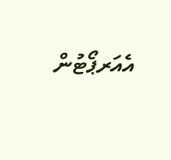އެއަރޕޯޓުން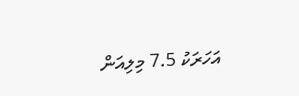އަހަރަކު 7.5 މިލިއަން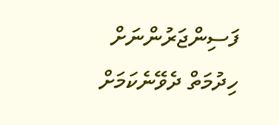ފަސިންޖަރުންނަށް ހިދުމަތް ދެވޭނެކަމަށް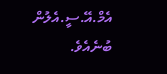އެމް.އޭ.ސީ.އެލުން ބުނެއެވެ.